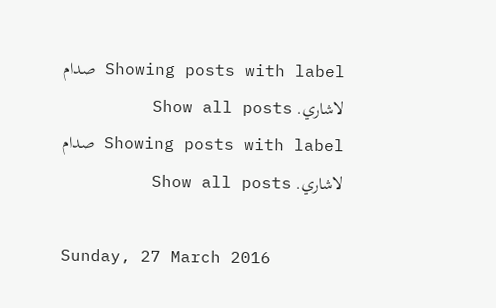Showing posts with label صدام لاشاري. Show all posts
Showing posts with label صدام لاشاري. Show all posts

Sunday, 27 March 2016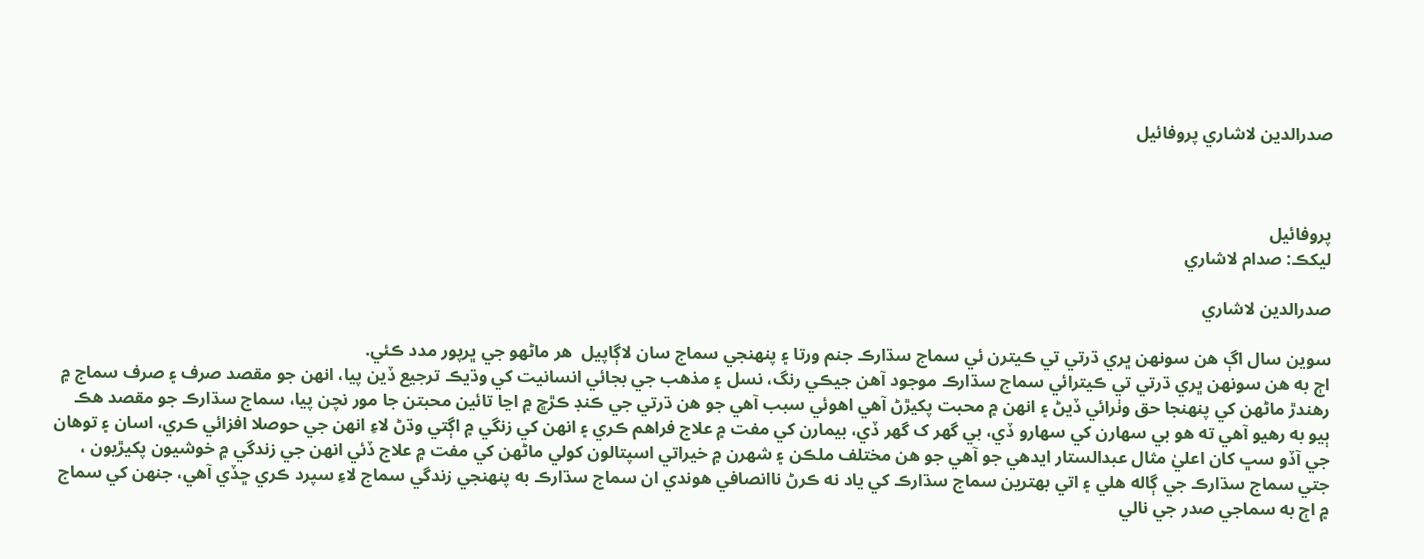صدرالدين لاشاري پروفائيل



پروفائيل
ليکڪ: صدام لاشاري

صدرالدين لاشاري

سوين سال اڳ هن سونهن ڀري ڌرتي تي ڪيترن ئي سماج سڌارڪ جنم ورتا ۽ پنهنجي سماج سان لاڳاپيل  هر ماڻهو جي ڀرپور مدد ڪئي.
اڄ به هن سونهن ڀري ڌرتي تي ڪيترائي سماج سڌارڪ موجود آهن جيڪي رنگ، نسل ۽ مذهب جي بجائي انسانيت کي وڌيڪ ترجيع ڏين پيا، انهن جو مقصد صرف ۽ صرف سماج ۾ رهندڙ ماڻهن کي پنهنجا حق وٺرائي ڏيڻ ۽ انهن ۾ محبت پکيڙڻ آهي اهوئي سبب آهي جو هن ڌرتي جي ڪنڊ ڪڙڇ ۾ اڃا تائين محبتن جا مور نچن پيا، سماج سڌارڪ جو مقصد هڪ ٻيو به رهيو آهي ته هو بي سهارن کي سهارو ڏي، بي گهر ک گهر ڏي، بيمارن کي مفت ۾ علاج فراهم ڪري ۽ انهن کي زنگي ۾ اڳتي وڌڻ لاءِ انهن جي حوصلا افزائي ڪري، اسان ۽ توهان جي آڏو سڀ کان اعليٰ مثال عبدالستار ايدهي جو آهي جو هن مختلف ملڪن ۽ شهرن ۾ خيراتي اسپتالون کولي ماڻهن کي مفت ۾ علاج ڏئي انهن جي زندگي ۾ خوشيون پکيڙيون ،
جتي سماج سڌارڪ جي ڳاله هلي ۽ اتي بهترين سماج سڌارڪ کي ياد نه ڪرڻ ناانصافي هوندي ان سماج سڌارڪ به پنهنجي زندگي سماج لاءِ سپرد ڪري ڇڏي آهي، جنهن کي سماج ۾ اڄ به سماجي صدر جي نالي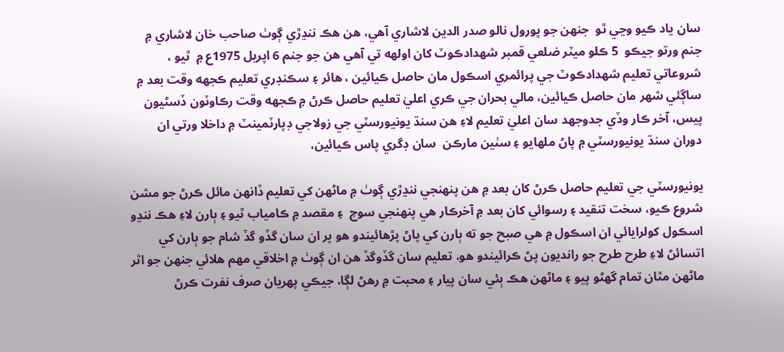سان ياد ڪيو وڃي ٿو  جنهن جو پورول نالو صدر الدين لاشاري آهي، هن هڪ ننڍڙي ڳوٺ صاحب خان لاشاري ۾ جنم ورتو جيڪو  5 ڪلو ميٽر ضلعي قمبر شهدادڪوٽ کان اولهه تي آهي هن جو جنم 6 اپريل 1975ع ۾  ٿيو ، شروعاتي تعليم شهدادڪوٽ جي پرائمري اسڪول مان حاصل ڪيائين ، هائر ۽ سڪنڊري تعليم ڪجهه وقت بعد ۾ ساڳئي شهر مان حاصل ڪيائين، مالي بحران جي ڪري اعليٰ تعليم حاصل ڪرڻ ۾ ڪجهه وقت رڪاوٽون ڏسڻيون پيس، آخر ڪار وڏي جدوجهد سان اعليٰ تعليم لاءِ هن سنڌ يونيورسٽي جي زولاجي ڊپارٽمينٽ ۾ داخلا ورتي ان دوران سنڌ يونيورسٽي ۾ پاڻ ملهايو ۽ سٺين مارڪن  سان ڊگري پاس ڪيائين،

يونيورسٽي جي تعليم حاصل ڪرڻ کان بعد ۾ هن پنهنجي ننڍڙي ڳوٺ ۾ ماڻهن کي تعليم ڏانهن مائل ڪرڻ جو مشن شروع ڪيو، سخت تنقيد ۽ رسوائي کان بعد ۾ آخرڪار هي پنهنجي سوچ  ۽ مقصد ۾ ڪامياب ٿيو ۽ ٻارن لاءِ هڪ ننڍو اسڪول کولرايائي ان اسڪول ۾ هي صبح جو ته ٻارن کي پاڻ پڙهائيندو هو پر ان سان گڏو گڏ شام جو ٻارن کي اتسائڻ لاءِ طرح طرح جو رانديون پڻ ڪرائيندو هو، تعليم سان گڏوگڏ هن ان ڳوٺ ۾ اخلاقي مهم هلائي جنهن جو اثر ماڻهن مٿان تمام گهڻو پيو ۽ ماڻهن هڪ ٻئي سان پيار ۽ محبت ۾ رهڻ لڳا، جيڪي پهريان صرف نفرت ڪرڻ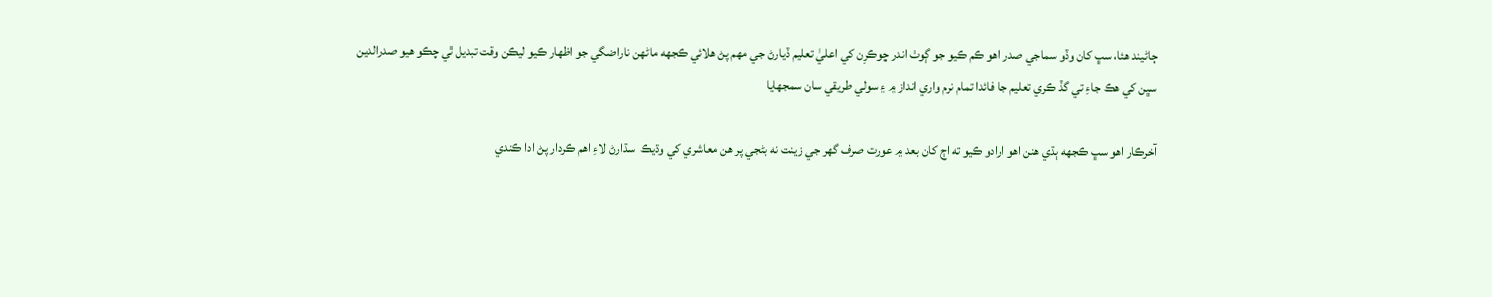ڄاڻيند هئا، سڀ کان وڏو سماجي صدر اهو ڪم ڪيو جو ڳوٺ اندر ڇوڪرِن کي اعليٰ تعليم ڏيارڻ جي مهم پڻ هلائي ڪجهه ماڻهن ناراضگي جو اظهار ڪيو ليڪن وقت تبديل ٿي چڪو هيو صدرالدين سڀن کي هڪ جاءِ تي گڏ ڪري تعليم جا فائدا تمام نرم واري انداز ۾ ۽ سولي طريقي سان سمجهايا

آخرڪار اهو سڀ ڪجهه ٻڌي هنن اهو ارادو ڪيو ته اڄ کان بعد ۾ عورت صرف گهر جي زينت نه بڻجي پر هن معاشري کي وڌيڪ  سڌارڻ لاءِ اهم ڪردار پڻ ادا ڪندي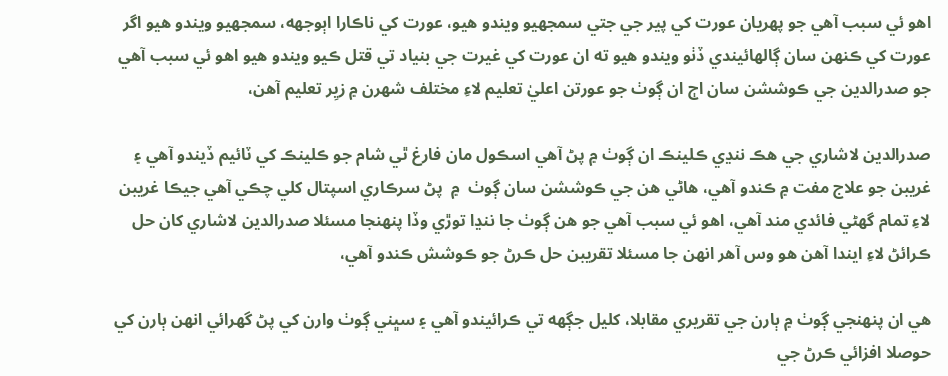اهو ئي سبب آهي جو پهريان عورت کي پير جي جتي سمجهيو ويندو هيو، عورت کي ناڪارا اٻوجهه، سمجهيو ويندو هيو اگر عورت کي ڪنهن سان ڳالهائيندي ڏٺو ويندو هيو ته ان عورت کي غيرت جي بنياد تي قتل ڪيو ويندو هيو اهو ئي سبب آهي جو صدرالدين جي ڪوششن سان اڄ ان ڳوٺ جو عورتن اعليٰ تعليم لاءِ مختلف شهرن ۾ زيِر تعليم آهن،

صدرالدين لاشاري جي هڪ ننڍي ڪلينڪ ان ڳوٺ ۾ پڻ آهي اسڪول مان فارغ ٿي شام جو ڪلينڪ کي ٽائيم ڏيندو آهي ۽ غريبن جو علاج مفت ۾ ڪندو آهي، هاڻي هن جي ڪوششن سان ڳوٺ  ۾  پڻ سرڪاري اسپتال کلي چڪي آهي جيڪا غريبن لاءِ تمام گهڻي فائدي مند آهي، اهو ئي سبب آهي جو هن ڳوٺ جا ننڍا توڙي وڏا پنهنجا مسئلا صدرالدين لاشاري کان حل ڪرائڻ لاءِ ايندا آهن هو وس آهر انهن جا مسئلا تقريبن حل ڪرڻ جو ڪوشش ڪندو آهي،

هي ان پنهنجي ڳوٺ ۾ ٻارن جي تقريري مقابلا، کليل جڳهه تي ڪرائيندو آهي ۽ سڀني ڳوٺ وارن کي پڻ گهرائي انهن ٻارن کي حوصلا افزائي ڪرڻ جي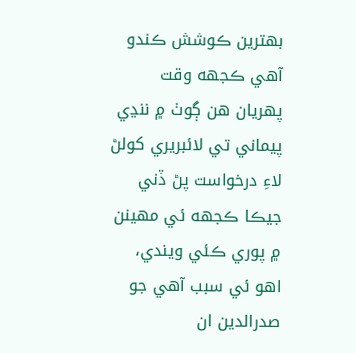بهترين ڪوشش ڪندو آهي ڪجهه وقت پهريان هن ڳوٺ ۾ ننڍي پيماني تي لائبريري کولڻ لاءِ درخواست پڻ ڏني جيڪا ڪجهه ئي مهينن ۾ پوري ڪئي ويندي، اهو ئي سبب آهي جو صدرالدين ان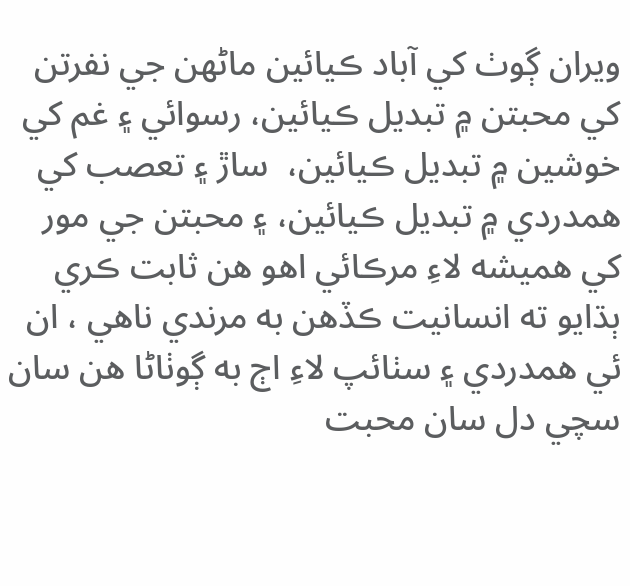ويران ڳوٺ کي آباد ڪيائين ماڻهن جي نفرتن کي محبتن ۾ تبديل ڪيائين، رسوائي ۽ غم کي خوشين ۾ تبديل ڪيائين،  ساڙ ۽ تعصب کي همدردي ۾ تبديل ڪيائين، ۽ محبتن جي مور کي هميشه لاءِ مرڪائي اهو هن ثابت ڪري ٻڌايو ته انسانيت ڪڏهن به مرندي ناهي ، ان ئي همدردي ۽ سٺائپ لاءِ اڄ به ڳوٺاڻا هن سان سچي دل سان محبت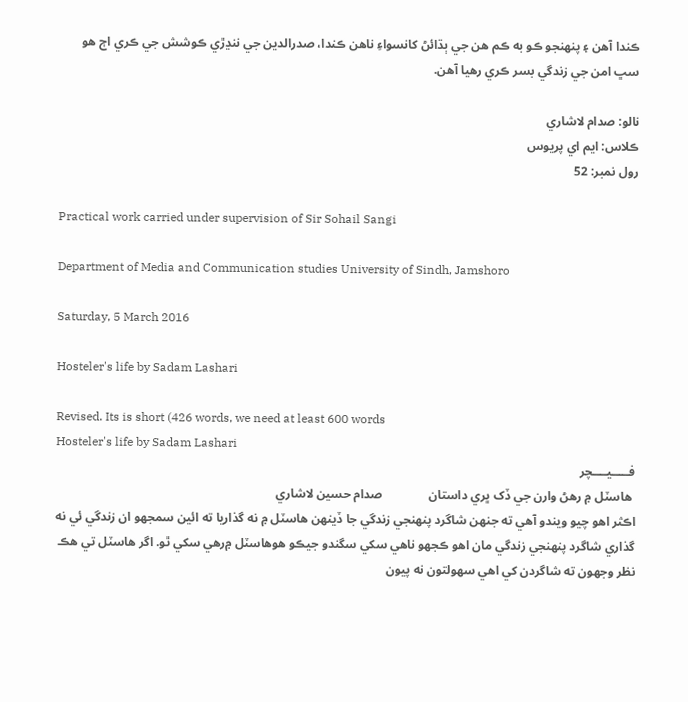ڪندا آهن ۽ پنهنجو ڪو به ڪم هن جي ٻڌائڻ کانسواءِ ناهن ڪندا، صدرالدين جي ننڍڙي ڪوشش جي ڪري اڄ هو سڀ امن جي زندگي بسر ڪري رهيا آهن.

نالو: صدام لاشاري
ڪلاس: ايم اي پريوس
رول نمبر: 52

Practical work carried under supervision of Sir Sohail Sangi

Department of Media and Communication studies University of Sindh, Jamshoro

Saturday, 5 March 2016

Hosteler's life by Sadam Lashari

Revised. Its is short (426 words, we need at least 600 words
Hosteler's life by Sadam Lashari
فـــــيــــچر
 هاسٽل ۾ رهڻ وارن جي ڏک ڀري داستان               صدام حسين لاشاري
اڪثر اهو چيو ويندو آهي ته جنهن شاگرد پنهنجي زندگي جا ڏينهن هاسٽل ۾ نه گذاريا ته ائين سمجهو ان زندگي ئي نه گذاري شاگرد پنهنجي زندگي مان اهو ڪجهو ناهي سکي سگندو جيڪو هوهاسٽل ۾رهي سکي ٿو. اگر هاسٽل تي هڪ نظر وجهون ته شاگردن کي اهي سهولتون نه پيون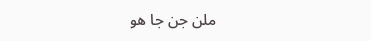ملن جن جا هو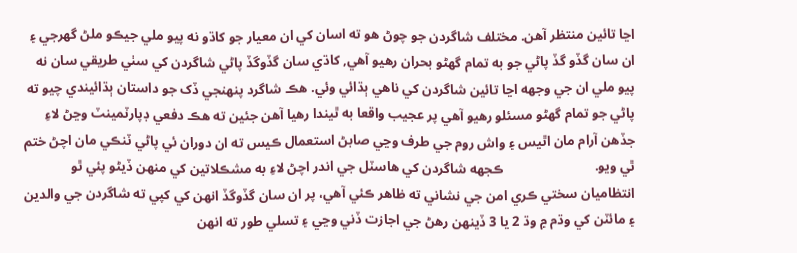اڃا تائين منتظر آهن. مختلف شاگردن جو چوڻ هو ته اسان کي ان معيار جو کاڌو نه پيو ملي جيڪو ملڻ گهرجي ۽ ان سان گڏو گڏ پاڻي جو به تمام گهڻو بحران رهيو آهي, کاڌي سان گڏوگڏ پاڻي شاگردن کي سٺي طريقي سان نه پيو ملي ان جي وجهه اڃا تائين شاگردن کي ناهي ٻڌائي وئي. هڪ شاگرد پنهنجي ڏک جو داستان ٻڌائيندي چيو ته پاڻي جو تمام گهڻو مسئلو رهيو آهي پر عجيب واقعا به ٿيندا رهيا آهن جئين ته هڪ دفعي ڊپارٽمينٽ وڃڻ لاءِ جڏهن آرام مان اٿيس ۽ واش روم جي طرف وڃي صابڻ استعمال ڪيس ته ان دوران ئي پاڻي ٽنڪي مان اچڻ ختم ٿي ويو.                           ڪجهه شاگردن کي هاسٽل جي اندر اچڻ لاءِ به مشڪلاتين کي منهن ڏيڻو پئي ٿو انتظاميان سختي ڪري امن جي نشاني ته ظاهر ڪئي آهي، پر ان سان گڏوگڏ انهن کي کپي ته شاگردن جي والدين ۽ مائٽن کي وڌم ۾ وڌ 2 يا 3 ڏينهن رهڻ جي اجازت ڏني وڃي ۽ تسلي طور ته انهن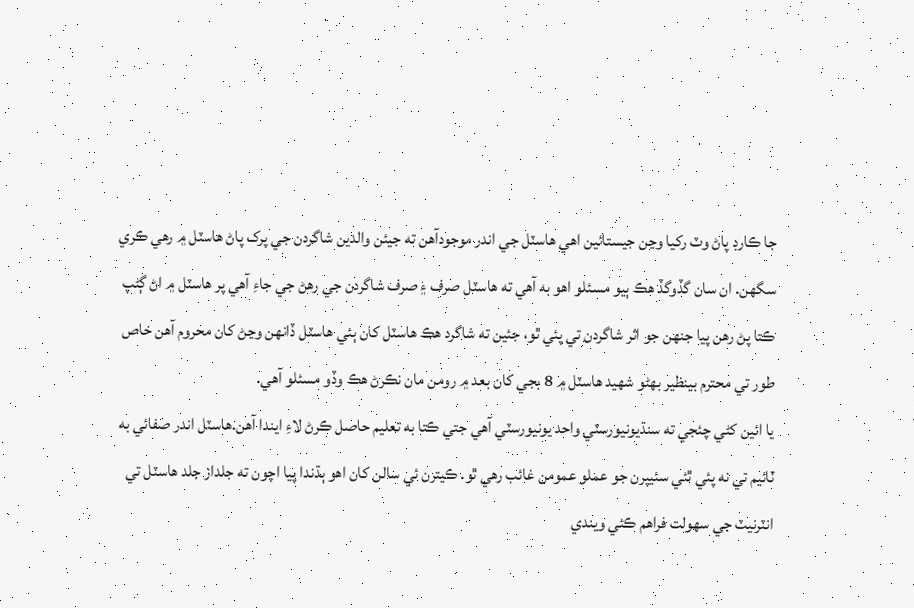جا ڪارڊ پاڻ وٽ رکيا وڃن جيستائين اهي هاسٽل جي اندر موجودآهن ته جيئن والدين شاگردن جي پرک پاڻ هاسٽل ۾ رهي ڪري سگهن. ان سان گڏوگڏ هڪ ٻيو مسئلو اهو به آهي ته هاسٽل صرف ۽ صرف شاگردن جي رهڻ جي جاءِ آهي پر هاسٽل ۾ اڻ ڳڻپ ڪتا پڻ رهن پيا جنهن جو اثر شاگردن تي پئي ٿو، جئين ته شاگرد هڪ هاسٽل کان ٻئي هاسٽل ڏانهن وڃڻ کان محروم آهن خاص طور تي محترم بينظير بهڻو شهيد هاسٽل ۾ 8 بجي کان بعد ۾ رومن مان نڪرڻ هڪ وڏو مسئلو آهي.
يا ائين کڻي چئجي ته سنڌيونيورسٽي واحد يونيورسٽي آهي جتي ڪتا به تعليم حاصل ڪرڻ لاءِ ايندا آهن.هاسٽل اندر صفائي به ٽائيم تي نه پئي ٿئي سئيپرن جو عملو عمومن غائب رهي ٿو. ڪيترن ئي سالن کان اهو ٻڌندا پيا اچون ته جلداز جلد هاسٽل تي انٽرنيٽ جي سهولت فراهم ڪئي ويندي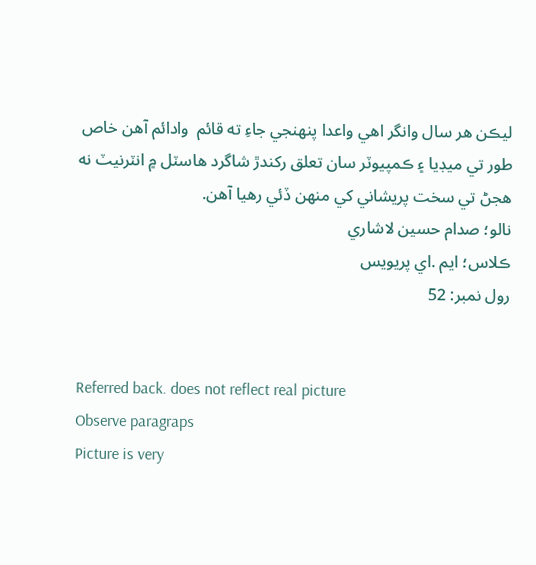ليڪن هر سال وانگر اهي واعدا پنهنجي جاءِ ته قائم  وادائم آهن خاص طور تي ميڊيا ۽ ڪمپيوٽر سان تعلق رکندڙ شاگرد هاسٽل ۾ انٽرنيٽ نه هجڻ تي سخت پريشاني کي منهن ڏئي رهيا آهن.
نالو؛ صدام حسين لاشاري
ڪلاس؛ ايم .اي پريويس
رول نمبر: 52


Referred back. does not reflect real picture
Observe paragraps
Picture is very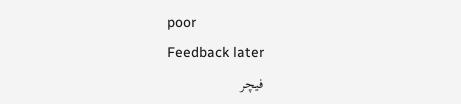poor
Feedback later
فيچر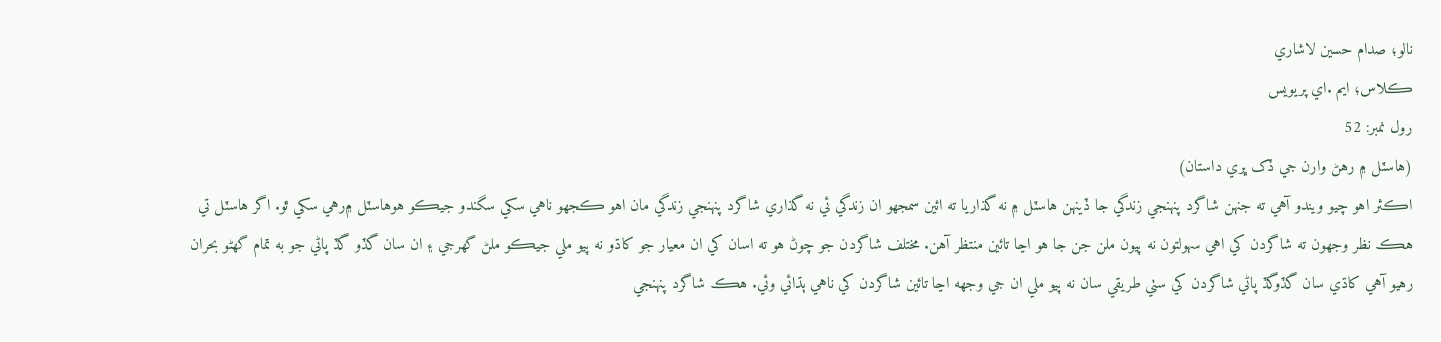نالو؛ صدام حسين لاشاري
ڪلاس؛ ايم .اي پريويس
رول نمبر: 52
(هاسٽل ۾ رهڻ وارن جي ڏک ڀري داستان)
اڪثر اهو چيو ويندو آهي ته جنهن شاگرد پنهنجي زندگي جا ڏينهن هاسٽل ۾ نه گذاريا ته ائين سمجهو ان زندگي ئي نه گذاري شاگرد پنهنجي زندگي مان اهو ڪجهو ناهي سکي سگندو جيڪو هوهاسٽل ۾رهي سکي ٿو. اگر هاسٽل تي هڪ نظر وجهون ته شاگردن کي اهي سهولتون نه پيون ملن جن جا هو اڃا تائين منتظر آهن. مختلف شاگردن جو چوڻ هو ته اسان کي ان معيار جو کاڌو نه پيو ملي جيڪو ملڻ گهرجي ۽ ان سان گڏو گڏ پاڻي جو به تمام گهڻو بحران رهيو آهي کاڌي سان گڏوگڏ پاڻي شاگردن کي سٺي طريقي سان نه پيو ملي ان جي وجهه اڃا تائين شاگردن کي ناهي ٻڌائي وئي. هڪ شاگرد پنهنجي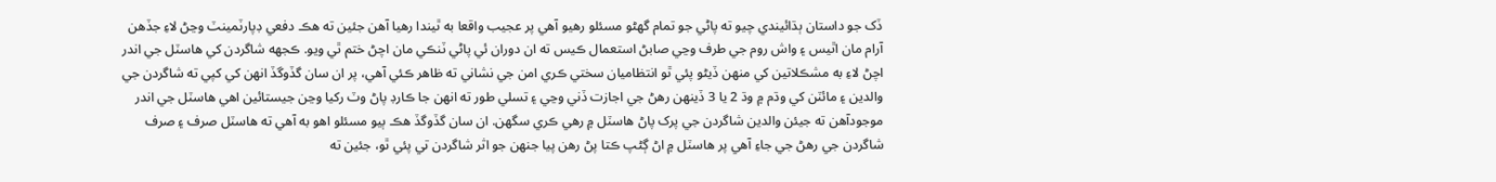ڏک جو داستان ٻڌائيندي چيو ته پاڻي جو تمام گهڻو مسئلو رهيو آهي پر عجيب واقعا به ٿيندا رهيا آهن جئين ته هڪ دفعي ڊپارٽمينٽ وڃڻ لاءِ جڏهن آرام مان اٿيس ۽ واش روم جي طرف وڃي صابڻ استعمال ڪيس ته ان دوران ئي پاڻي ٽنڪي مان اچڻ ختم ٿي ويو. ڪجهه شاگردن کي هاسٽل جي اندر اچڻ لاءِ به مشڪلاتين کي منهن ڏيڻو پئي ٿو انتظاميان سختي ڪري امن جي نشاني ته ظاهر ڪئي آهي، پر ان سان گڏوگڏ انهن کي کپي ته شاگردن جي والدين ۽ مائٽن کي وڌم ۾ وڌ 2 يا 3 ڏينهن رهڻ جي اجازت ڏني وڃي ۽ تسلي طور ته انهن جا ڪارڊ پاڻ وٽ رکيا وڃن جيستائين اهي هاسٽل جي اندر موجودآهن ته جيئن والدين شاگردن جي پرک پاڻ هاسٽل ۾ رهي ڪري سگهن. ان سان گڏوگڏ هڪ ٻيو مسئلو اهو به آهي ته هاسٽل صرف ۽ صرف شاگردن جي رهڻ جي جاءِ آهي پر هاسٽل ۾ اڻ ڳڻپ ڪتا پڻ رهن پيا جنهن جو اثر شاگردن تي پئي ٿو، جئين ته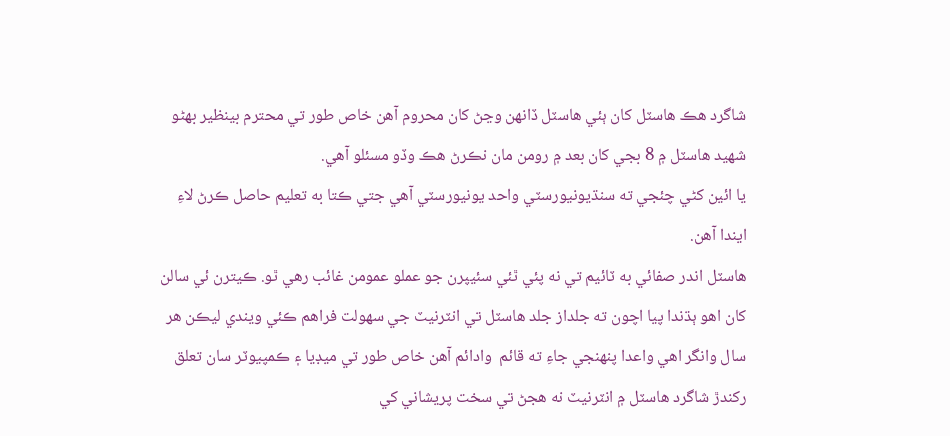شاگرد هڪ هاسٽل کان ٻئي هاسٽل ڏانهن وڃڻ کان محروم آهن خاص طور تي محترم بينظير بهڻو شهيد هاسٽل ۾ 8 بجي کان بعد ۾ رومن مان نڪرڻ هڪ وڏو مسئلو آهي.
يا ائين کڻي چئجي ته سنڌيونيورسٽي واحد يونيورسٽي آهي جتي ڪتا به تعليم حاصل ڪرڻ لاءِ ايندا آهن.
هاسٽل اندر صفائي به ٽائيم تي نه پئي ٿئي سئيپرن جو عملو عمومن غائب رهي ٿو. ڪيترن ئي سالن کان اهو ٻڌندا پيا اچون ته جلداز جلد هاسٽل تي انٽرنيٽ جي سهولت فراهم ڪئي ويندي ليڪن هر سال وانگر اهي واعدا پنهنجي جاءِ ته قائم  وادائم آهن خاص طور تي ميڊيا ۽ ڪمپيوٽر سان تعلق رکندڙ شاگرد هاسٽل ۾ انٽرنيٽ نه هجڻ تي سخت پريشاني کي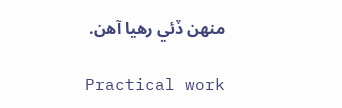منهن ڏئي رهيا آهن.

Practical work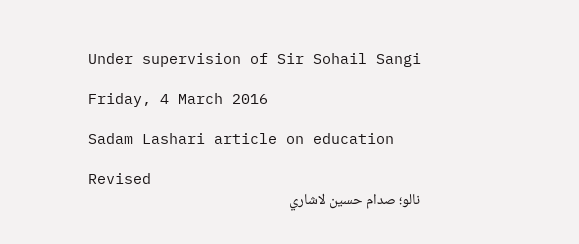Under supervision of Sir Sohail Sangi

Friday, 4 March 2016

Sadam Lashari article on education

Revised
نالو؛ صدام حسين لاشاري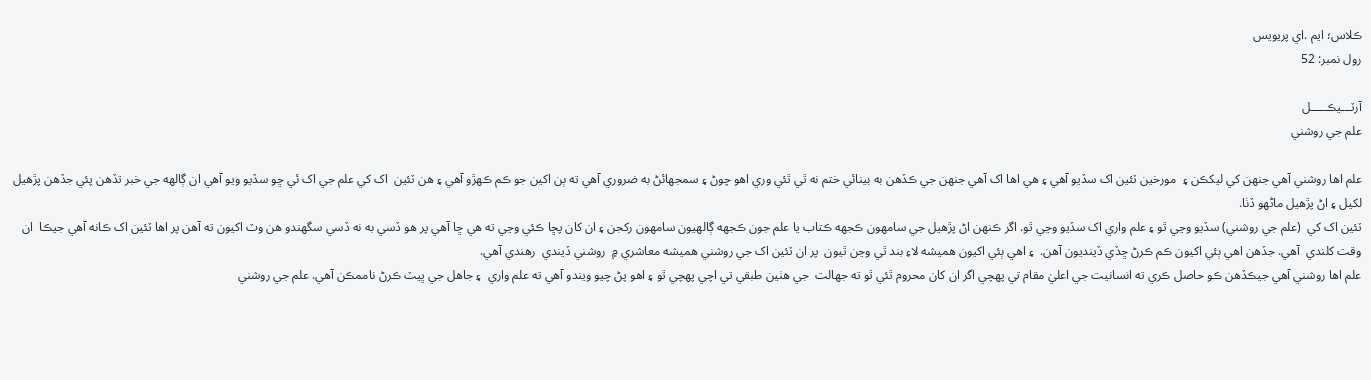ڪلاس؛ ايم .اي پريويس
رول نمبر: 52

آرٽـــيڪـــــل
علم جي روشني

علم اها روشني آهي جنهن کي ليکڪن ۽  مورخين ٽئين اک سڏيو آهي ۽ هي اها اک آهي جنهن جي ڪڏهن به بينائي ختم نه ٿي ٿئي وري اهو چوڻ ۽ سمجهائڻ به ضروري آهي ته ٻن اکين جو ڪم ڪهڙو آهي ۽ هن ٽئين  اک کي علم جي اک ئي ڇو سڏيو ويو آهي ان ڳالهه جي خبر تڏهن پئي جڏهن پڙهيل لکيل ۽ اڻ پڙهيل ماڻهو ڏٺا.
ٽئين اک کي  (علم جي روشني) سڏيو وڃي ٿو ۽ علم واري اک سڏيو وڃي ٿو. اگر ڪنهن اڻ پڙهيل جي سامهون ڪجهه ڪتاب يا علم جون ڪجهه ڳالهيون سامهون رکجن ۽ ان کان پڇا ڪئي وڃي ته هي ڇا آهي پر هو ڏسي به نه ڏسي سگهندو هن وٽ اکيون ته آهن پر اها ٽئين اک ڪانه آهي جيڪا  ان وقت کلندي  آهي. جڏهن اهي ٻئي اکيون ڪم ڪرڻ ڇڏي ڏينديون آهن.  ۽ اهي ٻئي اکيون هميشه لاءِ بند ٿي وڃن ٿيون  پر ان ٽئين اک جي روشني هميشه معاشري ۾  روشني ڏيندي  رهندي آهي.
علم اها روشني آهي جيڪڏهن ڪو حاصل ڪري ته انسانيت جي اعليٰ مقام تي پهچي اگر ان کان محروم ٿئي ٿو ته جهالت  جي هٺين طبقي تي اچي پهچي ٿو ۽ اهو پڻ چيو ويندو آهي ته علم واري  ۽ جاهل جي ڀيٽ ڪرڻ ناممڪن آهي. علم جي روشني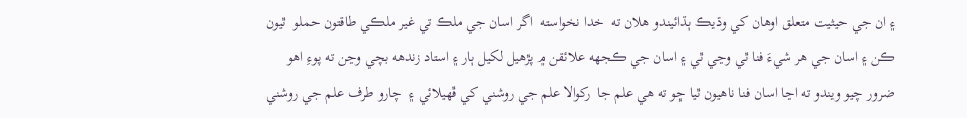۽ ان جي حيثيت متعلق اوهان کي وڌيڪ ٻڌائيندو هلان ته  خدا نخواسته  اگر اسان جي ملڪ تي غير ملڪي طاقتون حملو  ٿيون ڪن ۽ اسان جي هر شيءَ فنا ٿي وڃي ٿي ۽ اسان جي ڪجهه علائقن ۾ پڙهيل لکيل ٻار ۽ استاد زندهه بچي وڃن ته پوءِ اهو ضرور چيو ويندو ته اڃا اسان فنا ناهيون ٿيا ڇو ته هي علم جا  رکوالا علم جي روشني کي ڦهيلائي ۽  چارو طرف علم جي روشني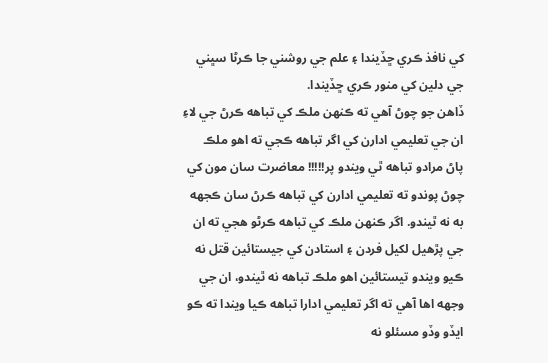کي نافذ ڪري ڇڏيندا ۽ علم جي روشني جا ڪرڻا سڀني جي دلين کي منور ڪري ڇڏيندا.
ڏاهن جو چوڻ آهي ته ڪنهن ملڪ کي تباهه ڪرڻ جي لاءِ ان جي تعليمي ادارن کي اگر تباهه ڪجي ته اهو ملڪ  پاڻ مرادو تباهه ٿي ويندو پر!!!!! معاضرت سان مون کي چوڻ پوندو ته تعليمي ادارن کي تباهه ڪرڻ سان ڪجهه به نه ٿيندو. اگر ڪنهن ملڪ کي تباهه ڪرڻو هجي ته ان جي پڙهيل لکيل فردن ۽ استادن کي جيستائين قتل نه ڪيو ويندو تيستائين اهو ملڪ تباهه نه ٿيندو، ان جي وجهه اها آهي ته اگر تعليمي ادارا تباهه ڪيا ويندا ته ڪو ايڏو وڏو مسئلو نه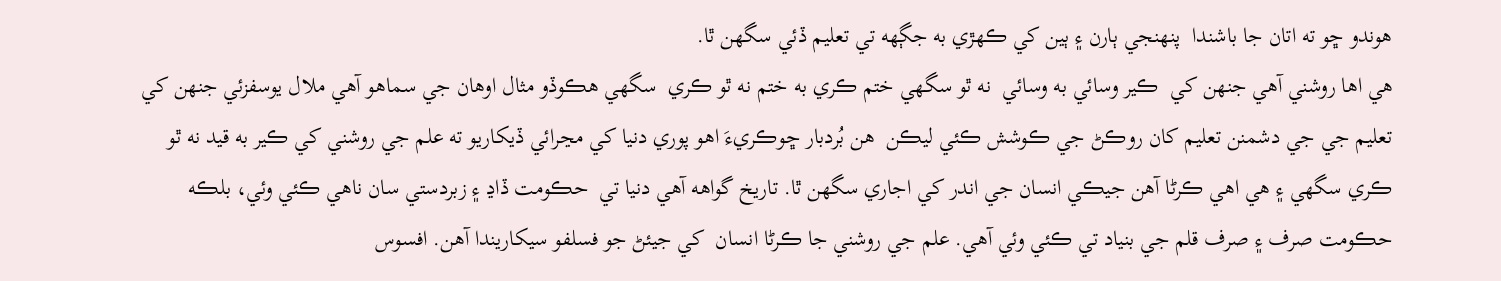هوندو ڇو ته اتان جا باشندا  پنهنجي ٻارن ۽ ٻين کي ڪهڙي به جڳهه تي تعليم ڏئي سگهن ٿا.
هي اها روشني آهي جنهن کي  ڪير وسائي به وسائي  نه ٿو سگهي ختم ڪري به ختم نه ٿو ڪري  سگهي هڪوڏو مثال اوهان جي سماهو آهي ملال يوسفزئي جنهن کي  تعليم جي جي دشمنن تعليم کان روڪڻ جي ڪوشش ڪئي ليڪن  هن بُردبار ڇوڪريءَ اهو پوري دنيا کي مڃرائي ڏيکاريو ته علم جي روشني کي ڪير به قيد نه ٿو ڪري سگهي ۽ هي اهي ڪرڻا آهن جيڪي انسان جي اندر کي اجاري سگهن ٿا. تاريخ گواهه آهي دنيا تي  حڪومت ڏاڍ ۽ زبردستي سان ناهي ڪئي وئي، بلڪه حڪومت صرف ۽ صرف قلم جي بنياد تي ڪئي وئي آهي. علم جي روشني جا ڪرڻا انسان  کي جيئڻ جو فسلفو سيکاريندا آهن. افسوس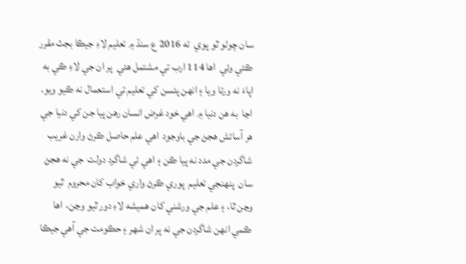سان چوڻو ٿو پوي  ته 2016 ع سنڌ ۾ تعليم لاءِ جيڪا بجٽ مقرر ڪئي وئي  اها 114 ارب تي مشتمل هئي  پر ان جي لاءِ ڪي به اپاءَ نه ورتا ويا ۽ انهن پئسن کي تعليم تي استعمال نه ڪيو ويو.
اڃا  به هن دنيا ۾ اهي خود غرض انسان رهن پيا جن کي دنيا جي هر آسائش هجڻ جي باوجود  اهي علم حاصل ڪرڻ وارن غريب شاگردن جي مدد نه پيا ڪن ۽ اهي ئي شاگرد دولت  جي نه هجڻ سان  پنهنجي تعليم  پوري ڪرڻ واري خواب کان محروم  ٿيو وڃن ٿا، ۽ علم جي ورشني کان هميشه لاءِ دور ٿيو وڃن،  اها ڪمي انهن شاگردن جي نه پر ان شهر ۽ حڪومت جي آهي جيڪا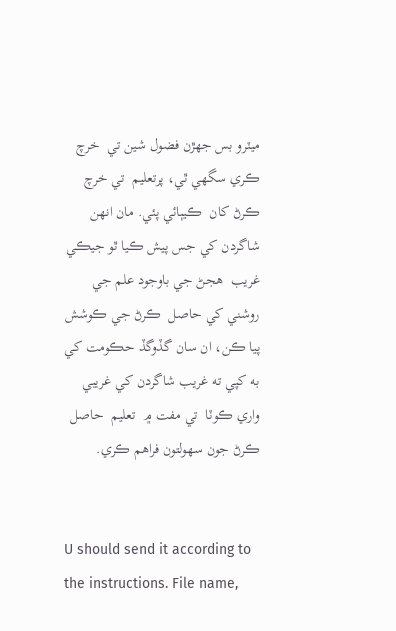ميٽرو بس جهڙن فضول شين تي  خرچ ڪري سگهي ٿي، پرتعليم  تي خرچ ڪرڻ کان  ڪيٻائي پئي. مان انهن شاگردن کي جس پيش ڪيا ٿو جيڪي غريب  هجڻ جي باوجود علم جي روشني کي حاصل  ڪرڻ جي ڪوشش پيا ڪن، ان سان گڏوگڏ حڪومت کي به کپي ته غريب شاگردن کي غريبي واري ڪوٽا  تي مفت ۾  تعليم  حاصل ڪرڻ جون سهولتون فراهم ڪري.


U should send it according to the instructions. File name,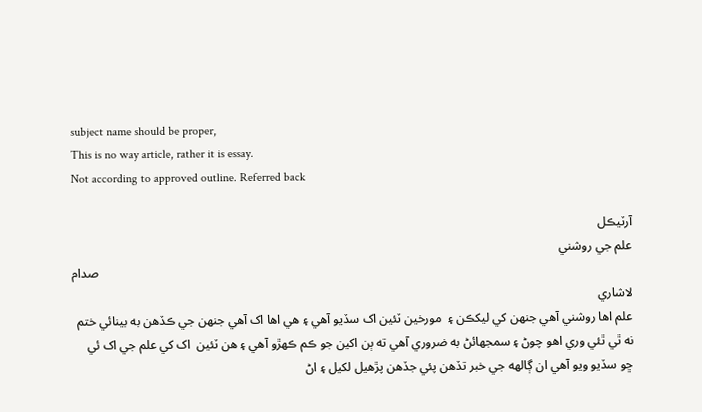subject name should be proper,
This is no way article, rather it is essay.
Not according to approved outline. Referred back

آرٽيڪل
علم جي روشني
                                                                                                                                                                           صدام لاشاري
علم اها روشني آهي جنهن کي ليکڪن ۽  مورخين ٽئين اک سڏيو آهي ۽ هي اها اک آهي جنهن جي ڪڏهن به بينائي ختم نه ٿي ٿئي وري اهو چوڻ ۽ سمجهائڻ به ضروري آهي ته ٻن اکين جو ڪم ڪهڙو آهي ۽ هن ٽئين  اک کي علم جي اک ئي ڇو سڏيو ويو آهي ان ڳالهه جي خبر تڏهن پئي جڏهن پڙهيل لکيل ۽ اڻ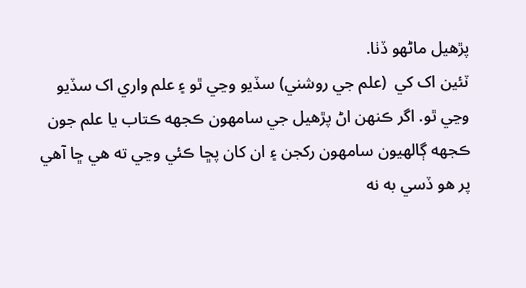پڙهيل ماڻهو ڏٺا.
ٽئين اک کي  (علم جي روشني) سڏيو وڃي ٿو ۽ علم واري اک سڏيو وڃي ٿو. اگر ڪنهن اڻ پڙهيل جي سامهون ڪجهه ڪتاب يا علم جون ڪجهه ڳالهيون سامهون رکجن ۽ ان کان پڇا ڪئي وڃي ته هي ڇا آهي پر هو ڏسي به نه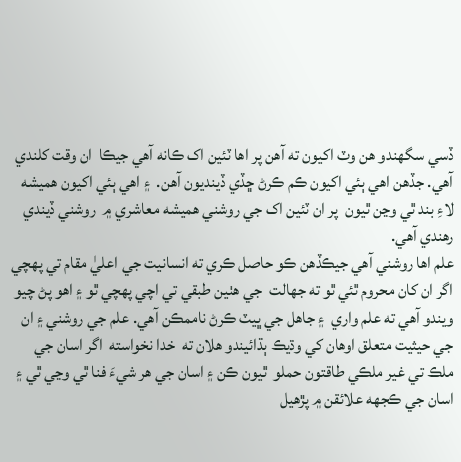ڏسي سگهندو هن وٽ اکيون ته آهن پر اها ٽئين اک ڪانه آهي جيڪا  ان وقت کلندي  آهي. جڏهن اهي ٻئي اکيون ڪم ڪرڻ ڇڏي ڏينديون آهن.  ۽ اهي ٻئي اکيون هميشه لاءِ بند ٿي وڃن ٿيون  پر ان ٽئين اک جي روشني هميشه معاشري ۾  روشني ڏيندي  رهندي آهي.
علم اها روشني آهي جيڪڏهن ڪو حاصل ڪري ته انسانيت جي اعليٰ مقام تي پهچي اگر ان کان محروم ٿئي ٿو ته جهالت  جي هٺين طبقي تي اچي پهچي ٿو ۽ اهو پڻ چيو ويندو آهي ته علم واري  ۽ جاهل جي ڀيٽ ڪرڻ ناممڪن آهي. علم جي روشني ۽ ان جي حيثيت متعلق اوهان کي وڌيڪ ٻڌائيندو هلان ته  خدا نخواسته  اگر اسان جي ملڪ تي غير ملڪي طاقتون حملو  ٿيون ڪن ۽ اسان جي هر شيءَ فنا ٿي وڃي ٿي ۽ اسان جي ڪجهه علائقن ۾ پڙهيل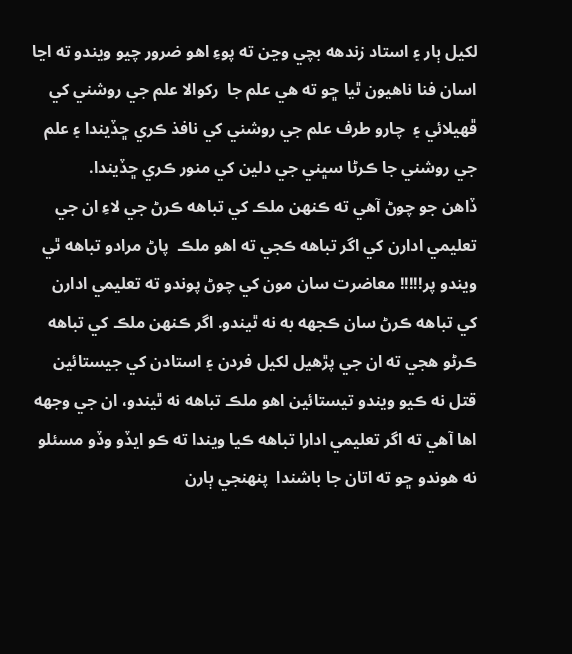لکيل ٻار ۽ استاد زندهه بچي وڃن ته پوءِ اهو ضرور چيو ويندو ته اڃا اسان فنا ناهيون ٿيا ڇو ته هي علم جا  رکوالا علم جي روشني کي ڦهيلائي ۽  چارو طرف علم جي روشني کي نافذ ڪري ڇڏيندا ۽ علم جي روشني جا ڪرڻا سڀني جي دلين کي منور ڪري ڇڏيندا.
ڏاهن جو چوڻ آهي ته ڪنهن ملڪ کي تباهه ڪرڻ جي لاءِ ان جي تعليمي ادارن کي اگر تباهه ڪجي ته اهو ملڪ  پاڻ مرادو تباهه ٿي ويندو پر!!!!! معاضرت سان مون کي چوڻ پوندو ته تعليمي ادارن کي تباهه ڪرڻ سان ڪجهه به نه ٿيندو. اگر ڪنهن ملڪ کي تباهه ڪرڻو هجي ته ان جي پڙهيل لکيل فردن ۽ استادن کي جيستائين قتل نه ڪيو ويندو تيستائين اهو ملڪ تباهه نه ٿيندو، ان جي وجهه اها آهي ته اگر تعليمي ادارا تباهه ڪيا ويندا ته ڪو ايڏو وڏو مسئلو نه هوندو ڇو ته اتان جا باشندا  پنهنجي ٻارن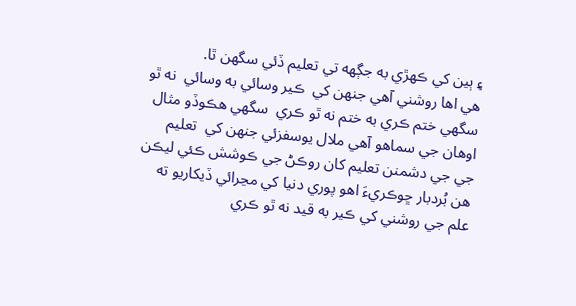۽ ٻين کي ڪهڙي به جڳهه تي تعليم ڏئي سگهن ٿا.
هي اها روشني آهي جنهن کي  ڪير وسائي به وسائي  نه ٿو سگهي ختم ڪري به ختم نه ٿو ڪري  سگهي هڪوڏو مثال اوهان جي سماهو آهي ملال يوسفزئي جنهن کي  تعليم جي جي دشمنن تعليم کان روڪڻ جي ڪوشش ڪئي ليڪن  هن بُردبار ڇوڪريءَ اهو پوري دنيا کي مڃرائي ڏيکاريو ته علم جي روشني کي ڪير به قيد نه ٿو ڪري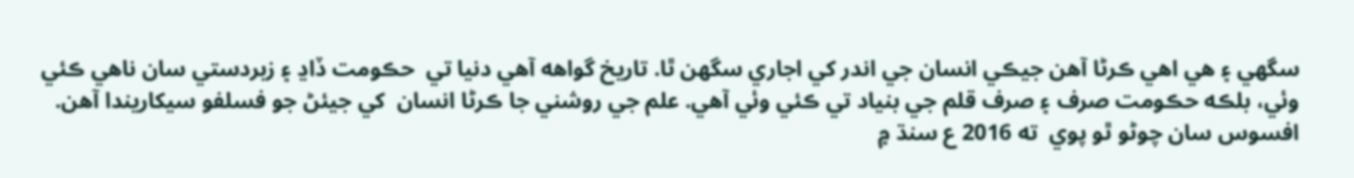سگهي ۽ هي اهي ڪرڻا آهن جيڪي انسان جي اندر کي اجاري سگهن ٿا. تاريخ گواهه آهي دنيا تي  حڪومت ڏاڍ ۽ زبردستي سان ناهي ڪئي وئي، بلڪه حڪومت صرف ۽ صرف قلم جي بنياد تي ڪئي وئي آهي. علم جي روشني جا ڪرڻا انسان  کي جيئڻ جو فسلفو سيکاريندا آهن. افسوس سان چوڻو ٿو پوي  ته 2016 ع سنڌ ۾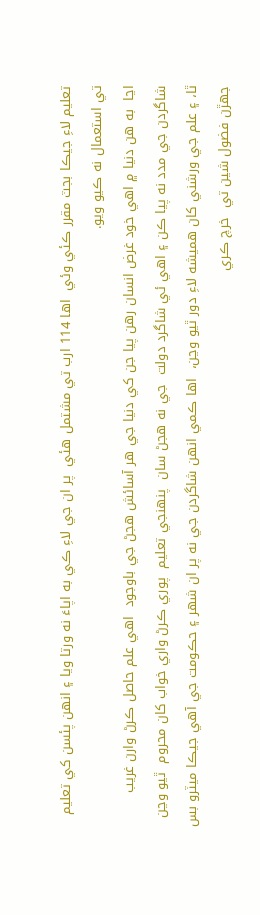تعليم لاءِ جيڪا بجٽ مقرر ڪئي وئي  اها 114 ارب تي مشتمل هئي  پر ان جي لاءِ ڪي به اپاءَ نه ورتا ويا ۽ انهن پئسن کي تعليم تي استعمال نه ڪيو ويو.
اڃا  به هن دنيا ۾ اهي خود غرض انسان رهن پيا جن کي دنيا جي هر آسائش هجڻ جي باوجود  اهي علم حاصل ڪرڻ وارن غريب شاگردن جي مدد نه پيا ڪن ۽ اهي ئي شاگرد دولت  جي نه هجڻ سان  پنهنجي تعليم  پوري ڪرڻ واري خواب کان محروم  ٿيو وڃن ٿا، ۽ علم جي ورشني کان هميشه لاءِ دور ٿيو وڃن،  اها ڪمي انهن شاگردن جي نه پر ان شهر ۽ حڪومت جي آهي جيڪا ميٽرو بس جهڙن فضول شين تي  خرچ ڪري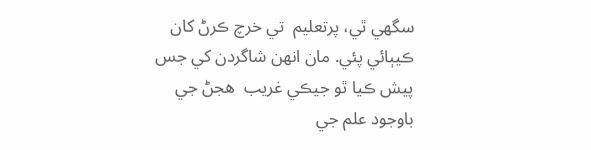سگهي ٿي، پرتعليم  تي خرچ ڪرڻ کان  ڪيٻائي پئي. مان انهن شاگردن کي جس پيش ڪيا ٿو جيڪي غريب  هجڻ جي باوجود علم جي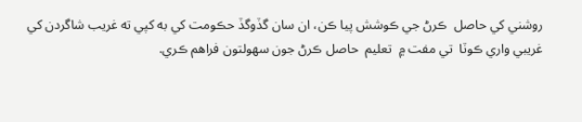روشني کي حاصل  ڪرڻ جي ڪوشش پيا ڪن، ان سان گڏوگڏ حڪومت کي به کپي ته غريب شاگردن کي غريبي واري ڪوٽا  تي مفت ۾  تعليم  حاصل ڪرڻ جون سهولتون فراهم ڪري.